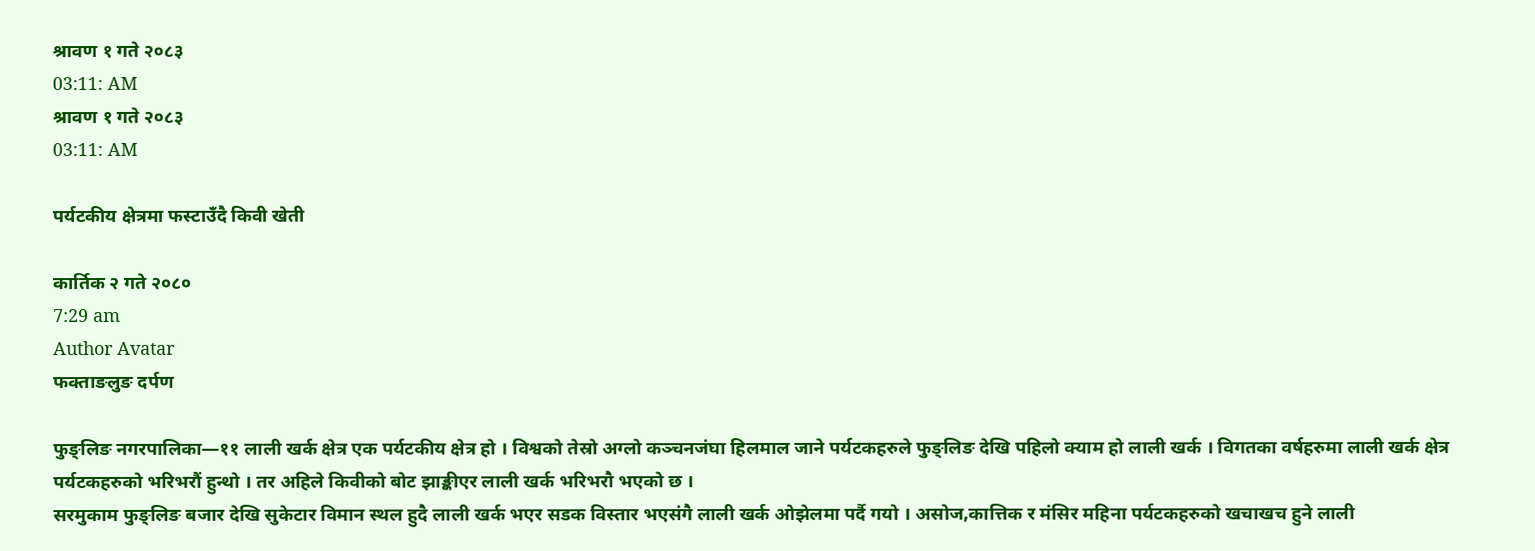श्रावण १ गते २०८३
03:11: AM
श्रावण १ गते २०८३
03:11: AM

पर्यटकीय क्षेत्रमा फस्टाउँदै किवी खेती

कार्तिक २ गते २०८०
7:29 am
Author Avatar
फक्ताङलुङ दर्पण

फुङ्लिङ नगरपालिका—११ लाली खर्क क्षेत्र एक पर्यटकीय क्षेत्र हो । विश्वको तेस्रो अग्लो कञ्चनजंघा हिलमाल जाने पर्यटकहरुले फुङ्लिङ देखि पहिलो क्याम हो लाली खर्क । विगतका वर्षहरुमा लाली खर्क क्षेत्र पर्यटकहरुको भरिभरौं हुन्थो । तर अहिले किवीको बोट झाङ्कीएर लाली खर्क भरिभरौ भएको छ ।
सरमुकाम फुङ्लिङ बजार देखि सुकेटार विमान स्थल हुदै लाली खर्क भएर सडक विस्तार भएसंगै लाली खर्क ओझेलमा पर्दै गयो । असोज,कात्तिक र मंसिर महिना पर्यटकहरुको खचाखच हुने लाली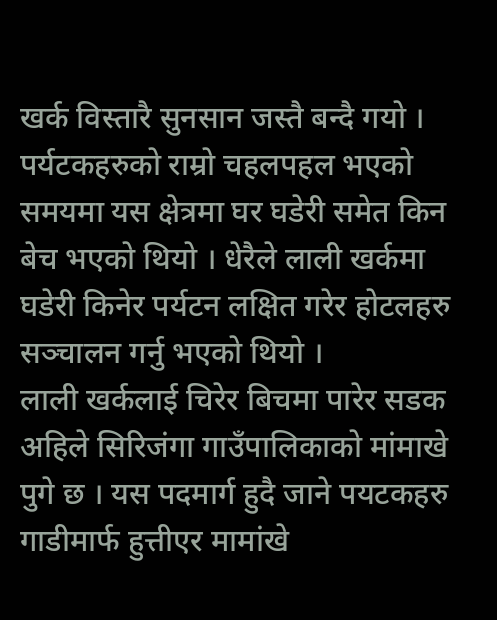खर्क विस्तारै सुनसान जस्तै बन्दै गयो । पर्यटकहरुको राम्रो चहलपहल भएको समयमा यस क्षेत्रमा घर घडेरी समेत किन बेच भएको थियो । धेरैले लाली खर्कमा घडेरी किनेर पर्यटन लक्षित गरेर होटलहरु सञ्चालन गर्नु भएको थियो ।
लाली खर्कलाई चिरेर बिचमा पारेर सडक अहिले सिरिजंगा गाउँपालिकाको मांमाखे पुगे छ । यस पदमार्ग हुदै जाने पयटकहरु गाडीमार्फ हुत्तीएर मामांखे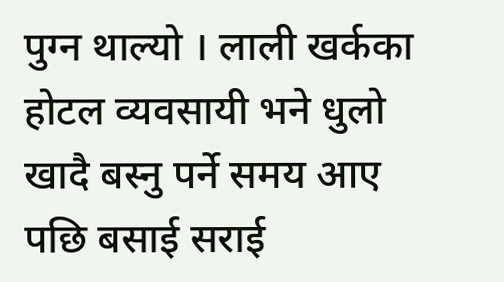पुग्न थाल्यो । लाली खर्कका होटल व्यवसायी भने धुलो खादै बस्नु पर्ने समय आए पछि बसाई सराई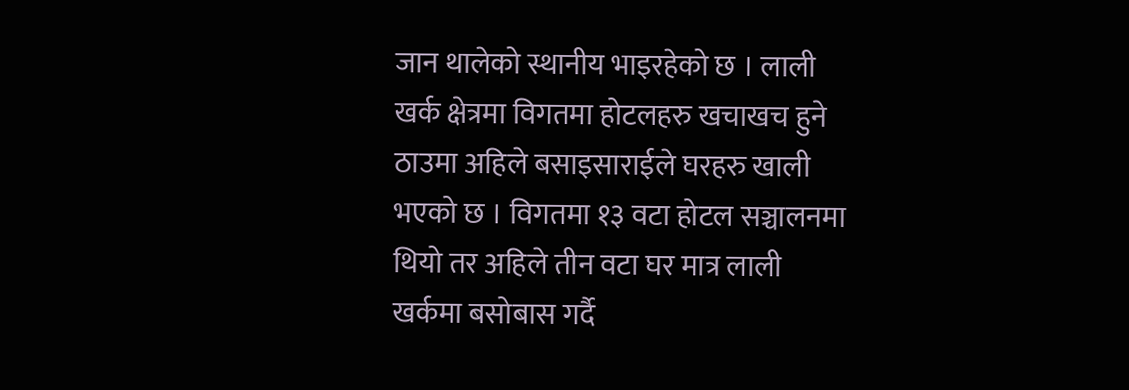जान थालेको स्थानीय भाइरहेको छ । लाली खर्क क्षेत्रमा विगतमा होटलहरु खचाखच हुने ठाउमा अहिले बसाइसाराईले घरहरु खाली भएको छ । विगतमा १३ वटा होटल सञ्चालनमा थियो तर अहिले तीन वटा घर मात्र लाली खर्कमा बसोबास गर्दै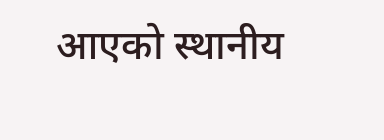आएको स्थानीय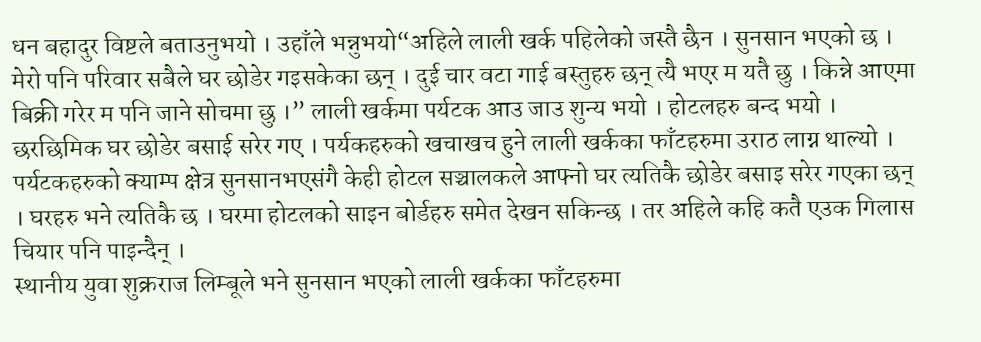धन बहादुर विष्टले बताउनुभयो । उहाँले भन्नुभयो“अहिले लाली खर्क पहिलेको जस्तै छैन । सुनसान भएको छ । मेरो पनि परिवार सबैले घर छोडेर गइसकेका छन् । दुई चार वटा गाई बस्तुहरु छन् त्यै भएर म यतै छु । किन्ने आएमा बिक्री गरेर म पनि जाने सोचमा छु ।” लाली खर्कमा पर्यटक आउ जाउ शुन्य भयो । होटलहरु बन्द भयो । छरछिमिक घर छोडेर बसाई सरेर गए । पर्यकहरुको खचाखच हुने लाली खर्कका फाँटहरुमा उराठ लाग्न थाल्यो । पर्यटकहरुको क्याम्प क्षेत्र सुनसानभएसंगै केही होटल सञ्चालकले आफ्नो घर त्यतिकै छोडेर बसाइ सरेर गएका छन् । घरहरु भने त्यतिकै छ । घरमा होटलको साइन बोर्डहरु समेत देखन सकिन्छ । तर अहिले कहि कतै एउक गिलास चियार पनि पाइन्दैन् ।
स्थानीय युवा शुक्रराज लिम्बूले भने सुनसान भएको लाली खर्कका फाँटहरुमा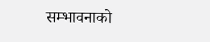सम्भावनाको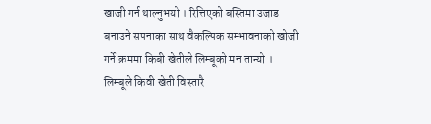खाजी गर्न थाल्नुभयो । रित्तिएको बस्तिमा उजाड बनाउने सपनाका साथ वैकल्पिक सम्भावनाको खोजी गर्ने क्रममा किबी खेतीले लिम्बूको मन तान्यो । लिम्बूले किवी खेती विस्तारै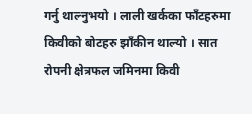गर्नु थाल्नुभयो । लाली खर्कका फाँटहरुमा किवीको बोटहरु झाँकीन थाल्यो । सात रोपनी क्षेत्रफल जमिनमा किवी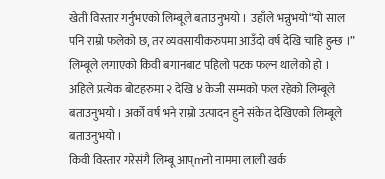खेती विस्तार गर्नुभएको लिम्बूले बताउनुभयो । उहाँले भन्नुभयो“यो साल पनि राम्रो फलेको छ, तर व्यवसायीकरुपमा आउँदो वर्ष देखि चाहि हुन्छ ।” लिम्बूले लगाएको किवी बगानबाट पहिलो पटक फल्न थालेको हो । अहिले प्रत्येक बोटहरुमा २ देखि ४ केजी सम्मको फल रहेको लिम्बूले बताउनुभयो । अर्को वर्ष भने राम्रो उत्पादन हुने संकेत देखिएको लिम्बूले बताउनुभयो ।
किवी विस्तार गरेसंगै लिम्बू आप्mनो नाममा लाली खर्क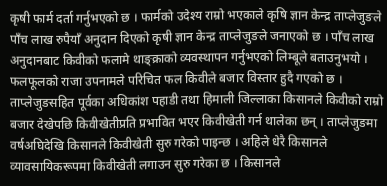कृषी फार्म दर्ता गर्नुभएको छ । फार्मको उदेश्य राम्रो भएकाले कृषि ज्ञान केन्द्र ताप्लेजुङले पाँच लाख रुपैयाँ अनुदान दिएको कृषी ज्ञान केन्द्र ताप्लेजुङले जनाएको छ । पाँच लाख अनुदानबाट किवीको फलामे थाङ्क्राको व्यवस्थापन गर्नुभएको लिम्बूले बताउनुभयो ।
फलफूलको राजा उपनामले परिचित फल किवीले बजार विस्तार हुदै गएको छ । ताप्लेजुङसहित पूर्वका अधिकांश पहाडी तथा हिमाली जिल्लाका किसानले किवीको राम्रो बजार देखेपछि किवीखेतीप्रति प्रभावित भएर किवीखेती गर्न थालेका छन् । ताप्लेजुङमा वर्षअघिदेखि किसानले किवीखेती सुरु गरेको पाइन्छ । अहिले धेरै किसानले व्यावसायिकरूपमा किवीखेती लगाउन सुरु गरेका छ । किसानले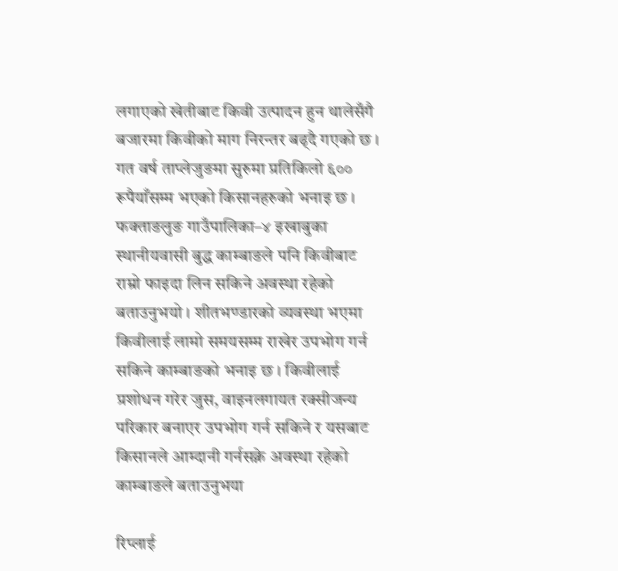लगाएको खेतीबाट किवी उत्पादन हुन थालेसँगै बजारमा किवीको माग निरन्तर बढ्दै गएको छ । गत वर्ष ताप्लेजुङमा सुरुमा प्रतिकिलो ६०० रूपैयाँसम्म भएको किसानहरुको भनाइ छ । फक्ताङलुङ गाउँपालिका–४ इखाबुका स्थानीयवासी बुद्ध काम्बाङले पनि किवीबाट राम्रो फाइदा लिन सकिने अवस्था रहेको बताउनुभयो । शीतभण्डारको व्यवस्था भएमा किवीलाई लामो समयसम्म राखेर उपभोग गर्न सकिने काम्बाङको भनाइ छ । किवीलाई प्रशोधन गरेर जुस, वाइनलगायत रक्सीजन्य परिकार बनाएर उपभोग गर्न सकिने र यसबाट किसानले आम्दानी गर्नसक्ने अवस्था रहेको काम्बाङले बताउनुभया

रिप्लाई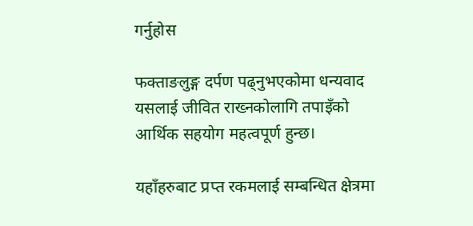गर्नुहोस

फक्ताङलुङ्ग दर्पण पढ्नुभएकोमा धन्यवाद यसलाई जीवित राख्नकोलागि तपाइँको आर्थिक सहयोग महत्वपूर्ण हुन्छ।

यहाँहरुबाट प्रप्त रकमलाई सम्बन्धित क्षेत्रमा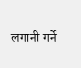लगानी गर्ने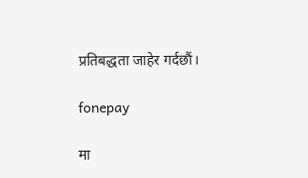प्रतिबद्धता जाहेर गर्दछौं।

fonepay

मा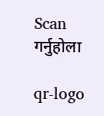Scan गर्नुहोला

qr-logo